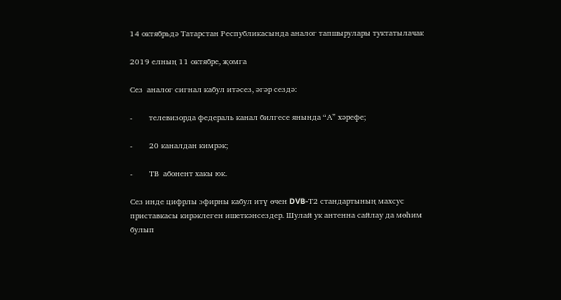14 октябрьдә Татарстан Республикасында аналог тапшырулары туктатылачак

2019 елның 11 октябре, җомга

Сез  аналог сигнал кабул итәсез, әгәр сездә:

-        телевизорда федераль канал билгесе янында “А” хәрефе;

-        20 каналдан кимрәк;

-        ТВ  абонент хакы юк.

Сез инде цифрлы эфирны кабул итү өчен DVB-Т2 стандартының махсус приставкасы кирәклеген ишеткәнсездер. Шулай ук антенна сайлау да мөһим булып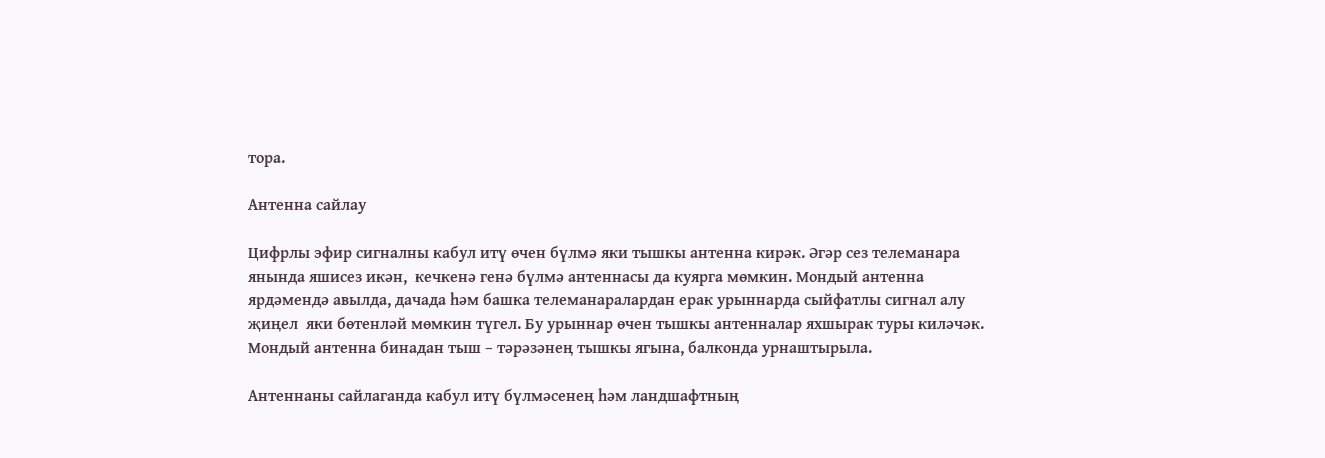тора.

Антенна сайлау

Цифрлы эфир сигналны кабул итү өчен бүлмә яки тышкы антенна кирәк. Әгәр сез телеманара янында яшисез икән,  кечкенә генә бүлмә антеннасы да куярга мөмкин. Мондый антенна ярдәмендә авылда, дачада һәм башка телеманаралардан ерак урыннарда сыйфатлы сигнал алу җиңел  яки бөтенләй мөмкин түгел. Бу урыннар өчен тышкы антенналар яхшырак туры киләчәк. Мондый антенна бинадан тыш – тәрәзәнең тышкы ягына, балконда урнаштырыла.

Антеннаны сайлаганда кабул итү бүлмәсенең һәм ландшафтның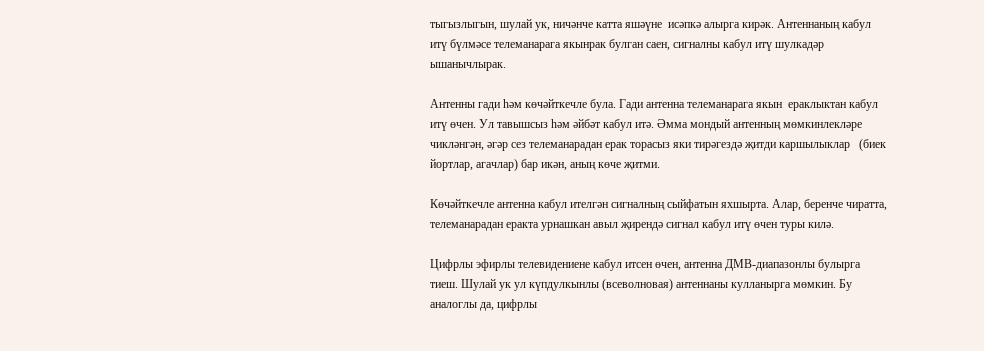тыгызлыгын, шулай ук, ничәнче катта яшәүне  исәпкә алырга кирәк. Антеннаның кабул итү бүлмәсе телеманарага якынрак булган саен, сигналны кабул итү шулкадәр ышанычлырак.

Антенны гади һәм көчәйткечле була. Гади антенна телеманарага якын  ераклыктан кабул итү өчен. Ул тавышсыз һәм әйбәт кабул итә. Әмма мондый антенның мөмкинлекләре чикләнгән, әгәр сез телеманарадан ерак торасыз яки тирәгездә җитди каршылыклар   (биек йортлар, агачлар) бар икән, аның көче җитми.

Көчәйткечле антенна кабул ителгән сигналның сыйфатын яхшырта. Алар, беренче чиратта, телеманарадан еракта урнашкан авыл җирендә сигнал кабул итү өчен туры килә.

Цифрлы эфирлы телевидениене кабул итсен өчен, антенна ДМВ-диапазонлы булырга тиеш. Шулай ук ул күпдулкынлы (всеволновая) антеннаны кулланырга мөмкин. Бу аналоглы да, цифрлы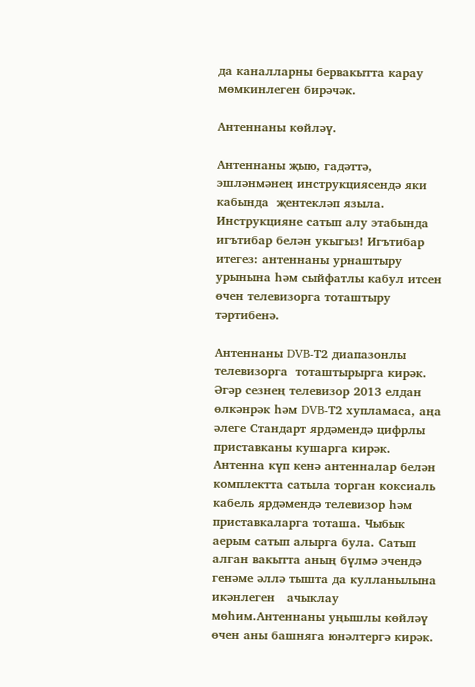да каналларны бервакытта карау мөмкинлеген бирәчәк.

Антеннаны көйләү.

Антеннаны җыю, гадәттә, эшләнмәнең инструкциясендә яки кабында  җентекләп языла. Инструкцияне сатып алу этабында игътибар белән укыгыз! Игътибар итегез: антеннаны урнаштыру урынына һәм сыйфатлы кабул итсен өчен телевизорга тоташтыру тәртибенә.

Антеннаны DVB-Т2 диапазонлы телевизорга  тоташтырырга кирәк. Әгәр сезнең телевизор 2013 елдан өлкәнрәк һәм DVB-Т2 хупламаса, аңа әлеге Стандарт ярдәмендә цифрлы приставканы кушарга кирәк. Антенна күп кенә антенналар белән комплектта сатыла торган коксиаль кабель ярдәмендә телевизор һәм приставкаларга тоташа. Чыбык аерым сатып алырга була. Сатып алган вакытта аның бүлмә эчендә генәме әллә тышта да кулланылына икәнлеген   ачыклау мөһим.Антеннаны уңышлы көйләү өчен аны башняга юнәлтергә кирәк.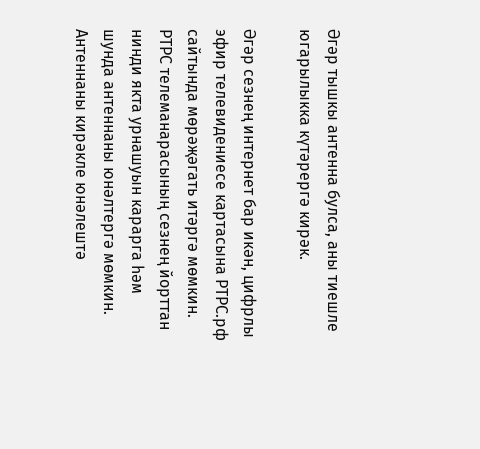Әгәр тышкы антенна булса, аны тиешле югарылыкка күтәрергә кирәк.

Әгәр сезнең интернет бар икән, цифрлы эфир телевидениесе картасына РТРС.рф сайтында мөрәҗәгать итәргә мөмкин. РТРС телеманарасының сезнең йорттан нинди якта урнашуын карарга һәм шунда антеннаны юнәлтергә мөмкин. Антеннаны кирәкле юнәлештә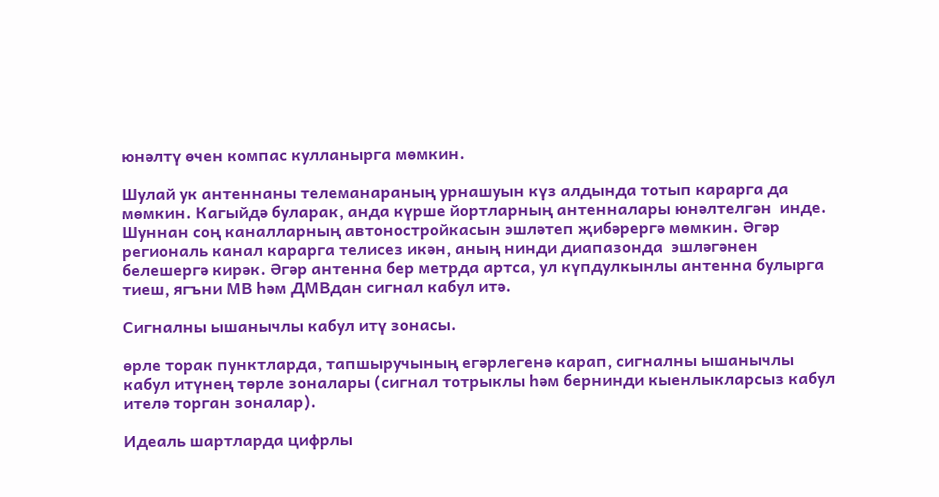юнәлтү өчен компас кулланырга мөмкин.

Шулай ук антеннаны телеманараның урнашуын күз алдында тотып карарга да мөмкин. Кагыйдә буларак, анда күрше йортларның антенналары юнәлтелгән  инде. Шуннан соң каналларның автоностройкасын эшләтеп җибәрергә мөмкин. Әгәр региональ канал карарга телисез икән, аның нинди диапазонда  эшләгәнен белешергә кирәк. Әгәр антенна бер метрда артса, ул күпдулкынлы антенна булырга тиеш, ягъни МВ һәм ДМВдан сигнал кабул итә.

Сигналны ышанычлы кабул итү зонасы.

өрле торак пунктларда, тапшыручының егәрлегенә карап, сигналны ышанычлы кабул итүнең төрле зоналары (сигнал тотрыклы һәм бернинди кыенлыкларсыз кабул ителә торган зоналар).

Идеаль шартларда цифрлы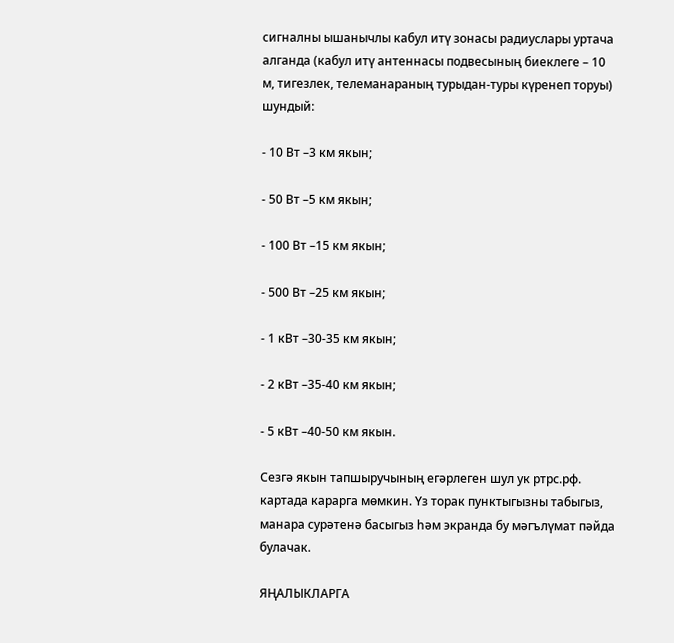сигналны ышанычлы кабул итү зонасы радиуслары уртача алганда (кабул итү антеннасы подвесының биеклеге – 10 м, тигезлек, телеманараның турыдан-туры күренеп торуы) шундый:

- 10 Вт –3 км якын;

- 50 Вт –5 км якын;

- 100 Вт –15 км якын;

- 500 Вт –25 км якын;

- 1 кВт –30-35 км якын;

- 2 кВт –35-40 км якын;

- 5 кВт –40-50 км якын.

Сезгә якын тапшыручының егәрлеген шул ук ртрс.рф. картада карарга мөмкин. Үз торак пунктыгызны табыгыз, манара сурәтенә басыгыз һәм экранда бу мәгълүмат пәйда булачак.

ЯҢАЛЫКЛАРГА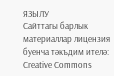ЯЗЫЛУ
Сайттагы барлык материаллар лицензия буенча тәкъдим ителә:
Creative Commons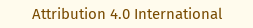Attribution 4.0 International